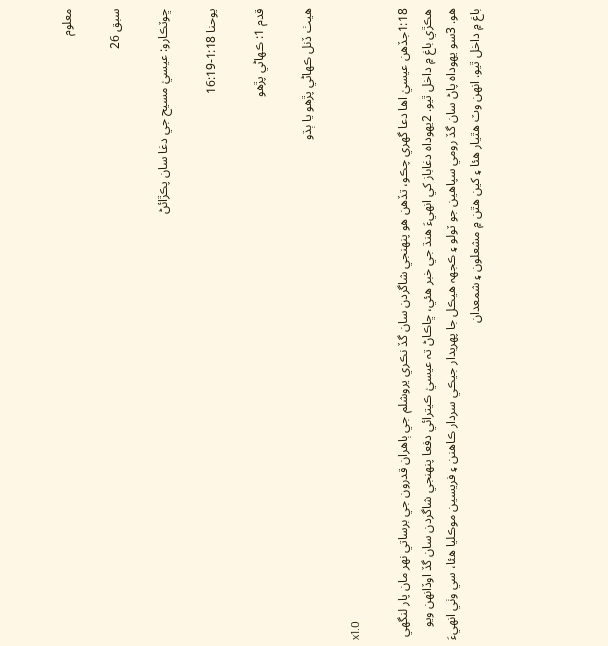معلوم

سبق 26

ڇوٽڪارو: عيسيٰ مسيح جي دغا سان پڪڙائڻ

يوحنا 1:18-16:19

قدم 1: ڪهاڻي پڙھو

هيٺ ڏنل ڪهاڻي پڙھو يا ٻڌو

x1.0

1:18جڏهن عيسيٰ اها دعا گھري چڪو، تڏهن هو پنهنجي شاگردن سان گڏ نڪري يروشلم جي ٻاهران قدرون جي برساتي نهر مان پار لنگھي هڪڙي باغ ۾ داخل ٿيو. 2يهوداہ دغاباز کي انهيءَ هنڌ جي خبر هئي، ڇاڪاڻ تہ عيسيٰ ڪيترائي دفعا پنهنجي شاگردن سان گڏ اوڏانهن ويو هو. 3سو يهوداہ پاڻ سان گڏ رومي سپاهين جو ٽولو ۽ ڪجھہ هيڪل جا پهريدار جيڪي سردار ڪاهنن ۽ فريسين موڪليا هئا، سي وٺي انهيءَ باغ ۾ داخل ٿيو. انهن وٽ هٿيار هئا ۽ کين هٿن ۾ مشعلون ۽ شمعدان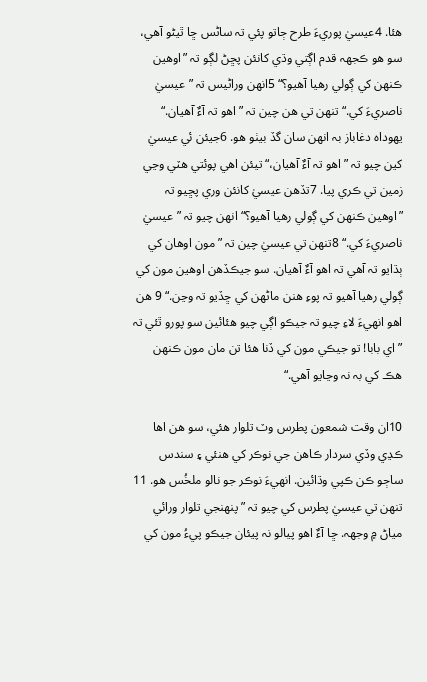هئا. 4عيسيٰ پوريءَ طرح ڄاتو پئي تہ ساڻس ڇا ٿيڻو آهي، سو هو ڪجھہ قدم اڳتي وڌي کانئن پڇڻ لڳو تہ ”اوهين ڪنهن کي ڳولي رهيا آهيو؟“ 5انهن وراڻيس تہ ”عيسيٰ ناصريءَ کي.“ تنهن تي هن چين تہ ”اهو تہ آءٌ آهيان.“ يهوداہ دغاباز بہ انهن سان گڏ بيٺو هو. 6جيئن ئي عيسيٰ کين چيو تہ ”اهو تہ آءٌ آهيان،“ تيئن اهي پوئتي هٽي وڃي زمين تي ڪري پيا. 7تڏهن عيسيٰ کانئن وري پڇيو تہ ”اوهين ڪنهن کي ڳولي رهيا آهيو؟“ انهن چيو تہ ”عيسيٰ ناصريءَ کي.“ 8تنهن تي عيسيٰ چين تہ ”مون اوهان کي ٻڌايو تہ آهي تہ اهو آءٌ آهيان. سو جيڪڏهن اوهين مون کي ڳولي رهيا آهيو تہ پوءِ هنن ماڻهن کي ڇڏيو تہ وڃن.“ 9 هن اهو انهيءَ لاءِ چيو تہ جيڪو اڳي چيو هئائين سو پورو ٿئي تہ ”اي بابا! تو جيڪي مون کي ڏنا هئا تن مان مون ڪنهن هڪ کي بہ نہ وڃايو آهي.“

10ان وقت شمعون پطرس وٽ تلوار هئي، سو هن اها ڪڍي وڏي سردار ڪاهن جي نوڪر کي هنئي ۽ سندس ساڄو ڪن ڪپي وڌائين. انهيءَ نوڪر جو نالو ملخُس هو. 11 تنهن تي عيسيٰ پطرس کي چيو تہ ”پنهنجي تلوار ورائي مياڻ ۾ وجھہ. ڇا آءٌ اهو پيالو نہ پيئان جيڪو پيءُ مون کي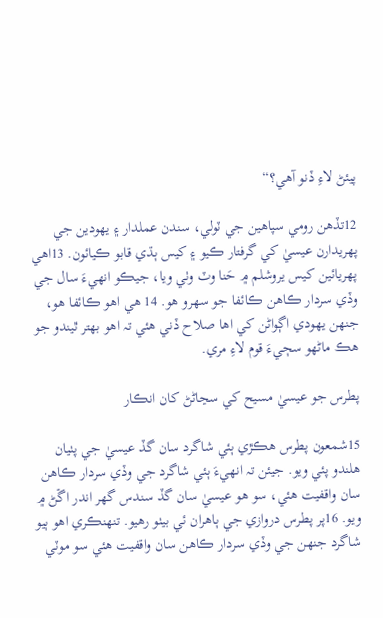پيئڻ لاءِ ڏنو آهي؟“

12تڏهن رومي سپاهين جي ٽولي، سندن عملدار ۽ يهودين جي پهريدارن عيسيٰ کي گرفتار ڪيو ۽ کيس ٻڌي قابو ڪيائون. 13اهي پهريائين کيس يروشلم ۾ حَنا وٽ وٺي ويا، جيڪو انهيءَ سال جي وڏي سردار ڪاهن ڪائفا جو سهرو هو. 14 هي اهو ڪائفا هو، جنهن يهودي اڳواڻن کي اها صلاح ڏني هئي تہ اهو بهتر ٿيندو جو هڪ ماڻهو سڄيءَ قوم لاءِ مري.

پطرس جو عيسيٰ مسيح کي سڃاڻڻ کان انڪار

15شمعون پطرس هڪڙي ٻئي شاگرد سان گڏ عيسيٰ جي پٺيان هلندو پئي ويو. جيئن تہ انهيءَ ٻئي شاگرد جي وڏي سردار ڪاهن سان واقفيت هئي، سو هو عيسيٰ سان گڏ سندس گھر اندر اڱڻ ۾ ويو. 16پر پطرس دروازي جي ٻاهران ئي بيٺو رهيو. تنهنڪري اهو ٻيو شاگرد جنهن جي وڏي سردار ڪاهن سان واقفيت هئي سو موٽي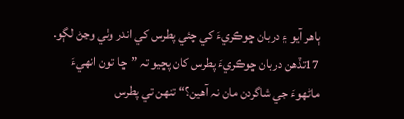ٻاهر آيو ۽ دربان ڇوڪريءَ کي چئي پطرس کي اندر وٺي وڃڻ لڳو. 17تڏهن دربان ڇوڪريءَ پطرس کان پڇيو تہ ”ڇا تون انهيءَ ماڻهوءَ جي شاگردن مان نہ آهين؟“ تنهن تي پطرس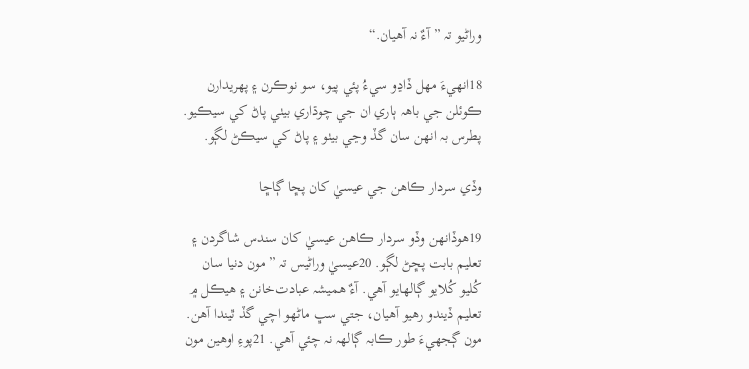وراڻيو تہ ”آءٌ نہ آهيان.“

18انهيءَ مهل ڏاڍو سيءُ پئي پيو، سو نوڪرن ۽ پهريدارن ڪوئلن جي باهہ ٻاري ان جي چوڌاري بيٺي پاڻ کي سيڪيو. پطرس بہ انهن سان گڏ وڃي بيٺو ۽ پاڻ کي سيڪڻ لڳو.

وڏي سردار ڪاهن جي عيسيٰ کان پڇا ڳاڇا

19هوڏانهن وڏو سردار ڪاهن عيسيٰ کان سندس شاگردن ۽ تعليم بابت پڇڻ لڳو. 20عيسيٰ وراڻيس تہ ”مون دنيا سان کُليو کُلايو ڳالهايو آهي. آءٌ هميشہ عبادت‌خانن ۽ هيڪل ۾ تعليم ڏيندو رهيو آهيان، جتي سڀ ماڻهو اچي گڏ ٿيندا آهن. مون ڳجھيءَ طور ڪابہ ڳالهہ نہ چئي آهي. 21پوءِ اوهين مون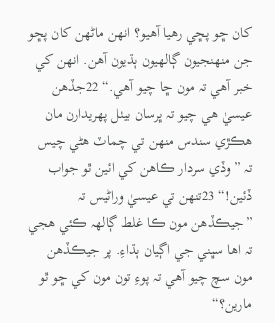کان ڇو پڇي رهيا آهيو؟ انهن ماڻهن کان پڇو جن منهنجيون ڳالهيون ٻڌيون آهن. انهن کي خبر آهي تہ مون ڇا چيو آهي.“ 22جڏهن عيسيٰ هي چيو تہ ڀرسان بيٺل پهريدارن مان هڪڙي سندس منهن تي چماٽ هڻي چيس تہ ”وڏي سردار ڪاهن کي ائين ٿو جواب ڏئين!“ 23تنهن تي عيسيٰ وراڻيس تہ ”جيڪڏهن مون ڪا غلط ڳالهہ ڪئي هجي تہ اها سڀني جي اڳيان ٻڌاءِ. پر جيڪڏهن مون سچ چيو آهي تہ پوءِ تون مون کي ڇو ٿو مارين؟“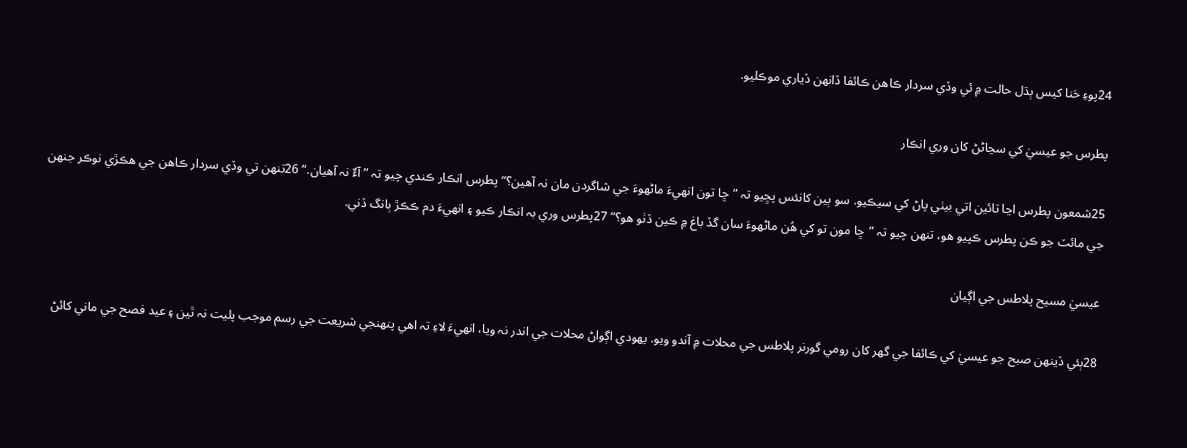24پوءِ حَنا کيس ٻڌل حالت ۾ ئي وڏي سردار ڪاهن ڪائفا ڏانهن ڏياري موڪليو.

پطرس جو عيسيٰ کي سڃاڻڻ کان وري انڪار

25شمعون پطرس اڃا تائين اتي بيٺي پاڻ کي سيڪيو. سو ٻين کانئس پڇيو تہ ”ڇا تون انهيءَ ماڻهوءَ جي شاگردن مان نہ آهين؟“ پطرس انڪار ڪندي چيو تہ ”آءٌ نہ آهيان.“ 26تنهن تي وڏي سردار ڪاهن جي هڪڙي نوڪر جنهن جي مائٽ جو ڪن پطرس ڪپيو هو، تنهن چيو تہ ”ڇا مون تو کي هُن ماڻهوءَ سان گڏ باغ ۾ ڪين ڏٺو هو؟“ 27پطرس وري بہ انڪار ڪيو ۽ انهيءَ دم ڪڪڙ ٻانگ ڏني.

عيسيٰ مسيح پلاطس جي اڳيان

28ٻئي ڏينهن صبح جو عيسيٰ کي ڪائفا جي گھر کان رومي گورنر پلاطس جي محلات ۾ آندو ويو. يهودي اڳواڻ محلات جي اندر نہ ويا، انهيءَ لاءِ تہ اهي پنهنجي شريعت جي رسم موجب پليت نہ ٿين ۽ عيد فصح جي ماني کائڻ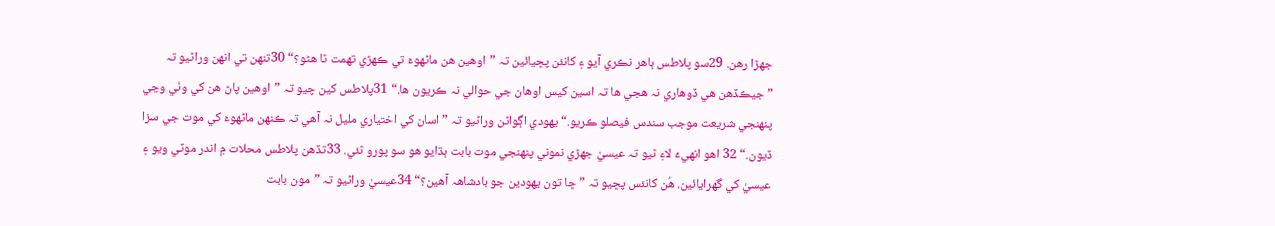جهڙا رهن. 29سو پلاطس ٻاهر نڪري آيو ۽ کانئن پڇيائين تہ ”اوهين هن ماڻهوءَ تي ڪهڙي تهمت ٿا هڻو؟“ 30تنهن تي انهن وراڻيو تہ ”جيڪڏهن هي ڏوهاري نہ هجي ها تہ اسين کيس اوهان جي حوالي نہ ڪريون ها.“ 31پلاطس کين چيو تہ ”اوهين پاڻ هن کي وٺي وڃي پنهنجي شريعت موجب سندس فيصلو ڪريو.“ يهودي اڳواڻن وراڻيو تہ ”اسان کي اختياري مليل نہ آهي تہ ڪنهن ماڻهوءَ کي موت جي سزا ڏيون.“ 32 اهو انهيءَ لاءِ ٿيو تہ عيسيٰ جهڙي نموني پنهنجي موت بابت ٻڌايو هو سو پورو ٿئي. 33تڏهن پلاطس محلات ۾ اندر موٽي ويو ۽ عيسيٰ کي گھرايائين. هُن کانئس پڇيو تہ ”ڇا تون يهودين جو بادشاهہ آهين؟“ 34عيسيٰ وراڻيو تہ ”مون بابت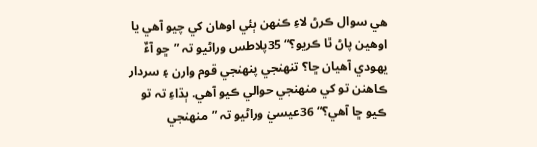هي سوال ڪرڻ لاءِ ڪنهن ٻئي اوهان کي چيو آهي يا اوهين پاڻ ٿا ڪريو؟“ 35پلاطس وراڻيو تہ ”ڇو آءٌ يهودي آهيان ڇا؟ تنهنجي پنهنجي قوم وارن ۽ سردار ڪاهنن تو کي منهنجي حوالي ڪيو آهي. ٻڌاءِ تہ تو ڪيو ڇا آهي؟“ 36عيسيٰ وراڻيو تہ ”منهنجي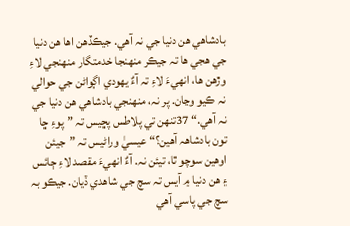بادشاهي هن دنيا جي نہ آهي. جيڪڏهن اها هن دنيا جي هجي ها تہ جيڪر منهنجا خدمتگار منهنجي لاءِ وڙهن ها، انهيءَ لاءِ تہ آءٌ يهودي اڳواڻن جي حوالي نہ ڪيو وڃان. پر نہ، منهنجي بادشاهي هن دنيا جي نہ آهي.“ 37تنهن تي پلاطس پڇيس تہ ”پوءِ ڇا تون بادشاهہ آهين؟“ عيسيٰ وراڻيس تہ ”جيئن اوهين سوچو ٿا، تيئن نہ. آءٌ انهيءَ مقصد لاءِ ڄائس ۽ هن دنيا ۾ آيس تہ سچ جي شاهدي ڏيان. جيڪو بہ سچ جي پاسي آهي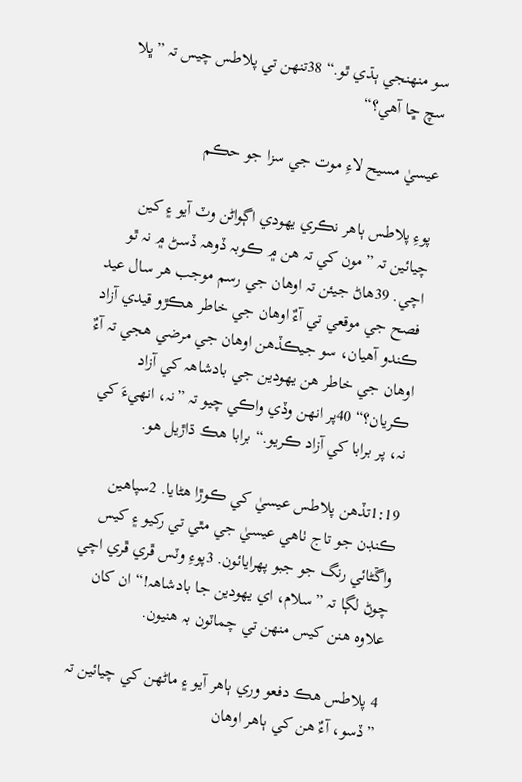سو منهنجي ٻڌي ٿو.“ 38تنهن تي پلاطس چيس تہ ”ڀلا سچ ڇا آهي؟“

عيسيٰ مسيح لاءِ موت جي سزا جو حڪم

پوءِ پلاطس ٻاهر نڪري يهودي اڳواڻن وٽ آيو ۽ کين چيائين تہ ”مون کي تہ هن ۾ ڪوبہ ڏوهہ ڏسڻ ۾ نہ ٿو اچي. 39هاڻ جيئن تہ اوهان جي رسم موجب هر سال عيد فصح جي موقعي تي آءٌ اوهان جي خاطر هڪڙو قيدي آزاد ڪندو آهيان، سو جيڪڏهن اوهان جي مرضي هجي تہ آءٌ اوهان جي خاطر هن يهودين جي بادشاهہ کي آزاد ڪريان؟“ 40پر انهن وڏي واڪي چيو تہ ”نہ، انهيءَ کي نہ، پر برابا کي آزاد ڪريو.“ برابا هڪ ڌاڙيل هو.

1:19تڏهن پلاطس عيسيٰ کي ڪوڙا هڻايا. 2سپاهين ڪنڊن جو تاج ٺاهي عيسيٰ جي مٿي تي رکيو ۽ کيس واڱڻائي رنگ جو جبو پهرايائون. 3پوءِ وٽس ڦري ڦري اچي چوڻ لڳا تہ ”سلام، اي يهودين جا بادشاهہ!“ ان کان علاوہ هنن کيس منهن تي چماٽون بہ هنيون.

4 پلاطس هڪ دفعو وري ٻاهر آيو ۽ ماڻهن کي چيائين تہ ”ڏسو، آءٌ هن کي ٻاهر اوهان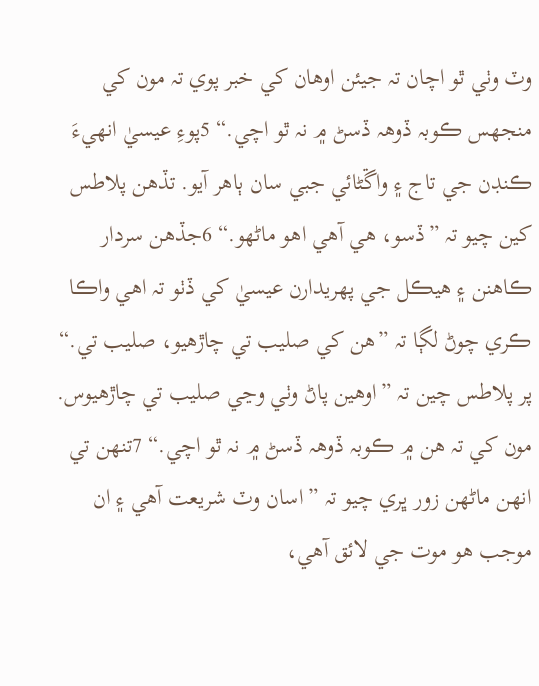وٽ وٺي ٿو اچان تہ جيئن اوهان کي خبر پوي تہ مون کي منجھس ڪوبہ ڏوهہ ڏسڻ ۾ نہ ٿو اچي.“ 5پوءِ عيسيٰ انهيءَ ڪنڊن جي تاج ۽ واڱڻائي جبي سان ٻاهر آيو. تڏهن پلاطس کين چيو تہ ”ڏسو، هي آهي اهو ماڻهو.“ 6جڏهن سردار ڪاهنن ۽ هيڪل جي پهريدارن عيسيٰ کي ڏٺو تہ اهي واڪا ڪري چوڻ لڳا تہ ”هن کي صليب تي چاڙهيو، صليب تي.“ پر پلاطس چين تہ ”اوهين پاڻ وٺي وڃي صليب تي چاڙهيوس. مون کي تہ هن ۾ ڪوبہ ڏوهہ ڏسڻ ۾ نہ ٿو اچي.“ 7تنهن تي انهن ماڻهن زور ڀري چيو تہ ”اسان وٽ شريعت آهي ۽ ان موجب هو موت جي لائق آهي،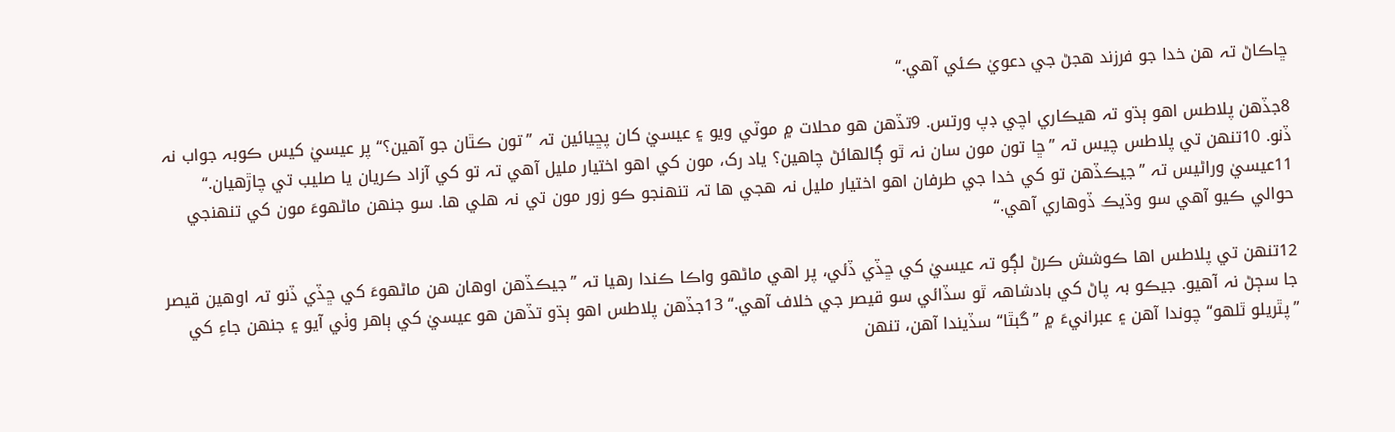ڇاڪاڻ تہ هن خدا جو فرزند هجڻ جي دعويٰ ڪئي آهي.“

8جڏهن پلاطس اهو ٻڌو تہ هيڪاري اچي ڊپ ورتس. 9تڏهن هو محلات ۾ موٽي ويو ۽ عيسيٰ کان پڇيائين تہ ”تون ڪٿان جو آهين؟“ پر عيسيٰ کيس ڪوبہ جواب نہ ڏنو. 10تنهن تي پلاطس چيس تہ ”ڇا تون مون سان نہ ٿو ڳالهائڻ چاهين؟ ياد رک، مون کي اهو اختيار مليل آهي تہ تو کي آزاد ڪريان يا صليب تي چاڙهيان.“ 11عيسيٰ وراڻيس تہ ”جيڪڏهن تو کي خدا جي طرفان اهو اختيار مليل نہ هجي ها تہ تنهنجو ڪو زور مون تي نہ هلي ها. سو جنهن ماڻهوءَ مون کي تنهنجي حوالي ڪيو آهي سو وڌيڪ ڏوهاري آهي.“

12تنهن تي پلاطس اها ڪوشش ڪرڻ لڳو تہ عيسيٰ کي ڇڏي ڏئي، پر اهي ماڻهو واڪا ڪندا رهيا تہ ”جيڪڏهن اوهان هن ماڻهوءَ کي ڇڏي ڏنو تہ اوهين قيصر جا سڄڻ نہ آهيو. جيڪو بہ پاڻ کي بادشاهہ ٿو سڏائي سو قيصر جي خلاف آهي.“ 13جڏهن پلاطس اهو ٻڌو تڏهن هو عيسيٰ کي ٻاهر وٺي آيو ۽ جنهن جاءِ کي ”پٿريلو ٿلهو“ چوندا آهن ۽ عبرانيءَ ۾ ”گبٿا“ سڏيندا آهن، تنهن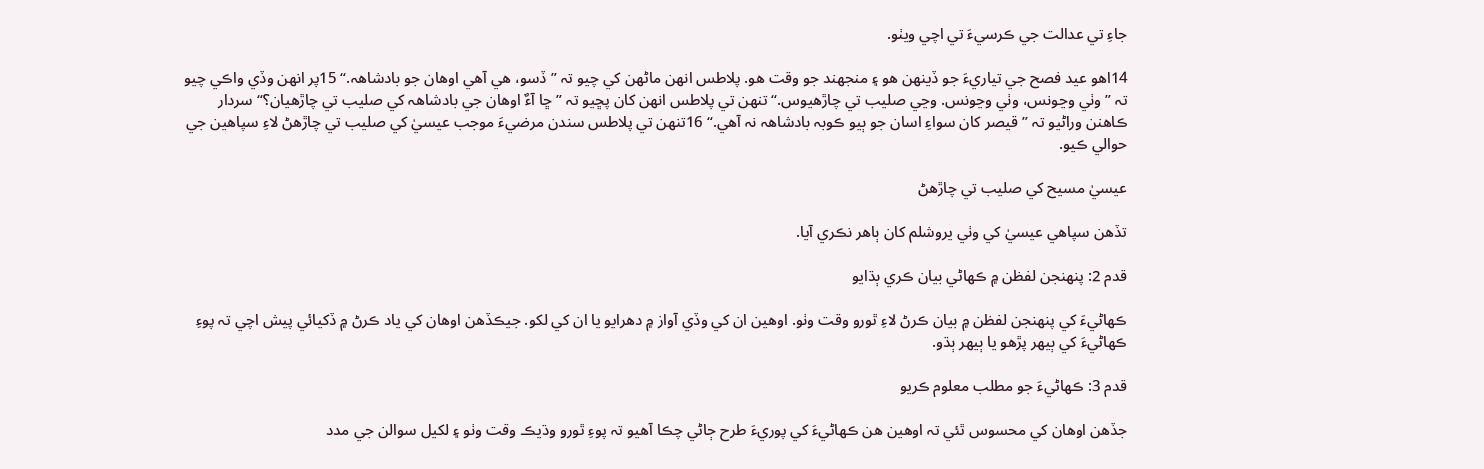جاءِ تي عدالت جي ڪرسيءَ تي اچي ويٺو.

14اهو عيد فصح جي تياريءَ جو ڏينهن هو ۽ منجھند جو وقت هو. پلاطس انهن ماڻهن کي چيو تہ ”ڏسو، هي آهي اوهان جو بادشاهہ.“ 15پر انهن وڏي واڪي چيو تہ ”وٺي وڃونس، وٺي وڃونس. وڃي صليب تي چاڙهيوس.“ تنهن تي پلاطس انهن کان پڇيو تہ ”ڇا آءٌ اوهان جي بادشاهہ کي صليب تي چاڙهيان؟“ سردار ڪاهنن وراڻيو تہ ”قيصر کان سواءِ اسان جو ٻيو ڪوبہ بادشاهہ نہ آهي.“ 16تنهن تي پلاطس سندن مرضيءَ موجب عيسيٰ کي صليب تي چاڙهڻ لاءِ سپاهين جي حوالي ڪيو.

عيسيٰ مسيح کي صليب تي چاڙهڻ

تڏهن سپاهي عيسيٰ کي وٺي يروشلم کان ٻاهر نڪري آيا.

قدم 2: پنهنجن لفظن ۾ ڪهاڻي بيان ڪري ٻڌايو

ڪهاڻيءَ کي پنهنجن لفظن ۾ بيان ڪرڻ لاءِ ٿورو وقت وٺو. اوهين ان کي وڏي آواز ۾ دهرايو يا ان کي لکو. جيڪڏهن اوهان کي ياد ڪرڻ ۾ ڏکيائي پيش اچي تہ پوءِ ڪهاڻيءَ کي ٻيهر پڙهو يا ٻيهر ٻڌو.

قدم 3: ڪهاڻيءَ جو مطلب معلوم ڪريو

جڏهن اوهان کي محسوس ٿئي تہ اوهين هن ڪهاڻيءَ کي پوريءَ طرح ڄاڻي چڪا آهيو تہ پوءِ ٿورو وڌيڪ وقت وٺو ۽ لکيل سوالن جي مدد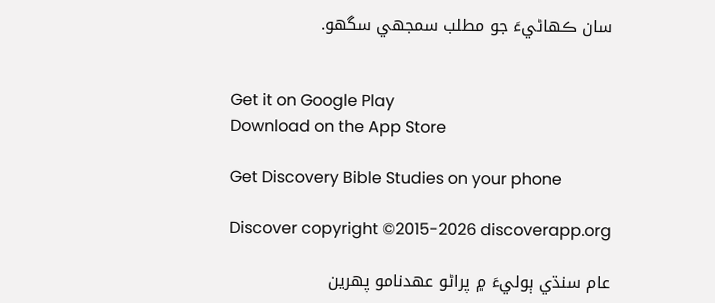سان ڪهاڻيءَ جو مطلب سمجھي سگھو.


Get it on Google Play
Download on the App Store

Get Discovery Bible Studies on your phone

Discover copyright ©2015-2026 discoverapp.org

عام سنڌي ٻوليءَ ۾ پراڻو عهدنامو پهرين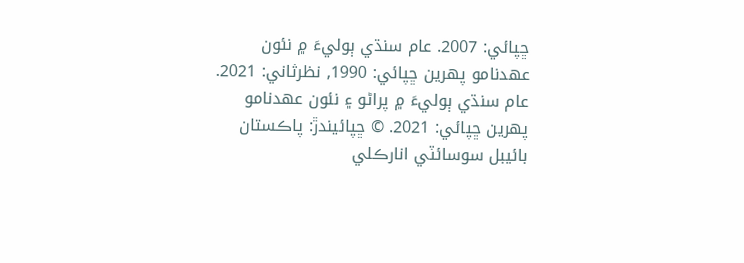ڇپائي: 2007. عام سنڌي ٻوليءَ ۾ نئون عهدنامو پهرين ڇپائي: 1990, نظرثاني: 2021. عام سنڌي ٻوليءَ ۾ پراڻو ۽ نئون عهدنامو پهرين ڇپائي: 2021. © ڇپائيندڙ: پاڪستان بائيبل سوسائٽي انارڪلي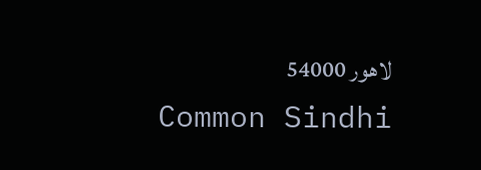لاهور 54000
Common Sindhi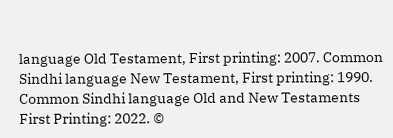language Old Testament, First printing: 2007. Common Sindhi language New Testament, First printing: 1990. Common Sindhi language Old and New Testaments First Printing: 2022. ©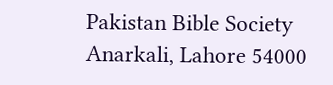Pakistan Bible Society Anarkali, Lahore 54000